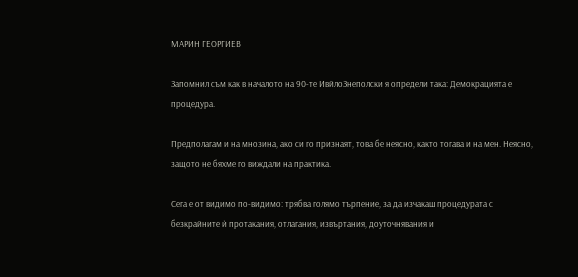МАРИН ГЕОРГИЕВ

Запомнил съм как в началото на 90-те ИвйлоЗнеполски я определи така: Демокрацията е процедура.

Предполагам и на мнозина, ако си го признаят, това бе неясно, както тогава и на мен. Неясно, защото не бяхме го виждали на практика.

Сега е от видимо по-видимо: трябва голямо търпение, за да изчакаш процедурата с безкрайните ѝ протакания, отлагания, извъртания, доуточнявания и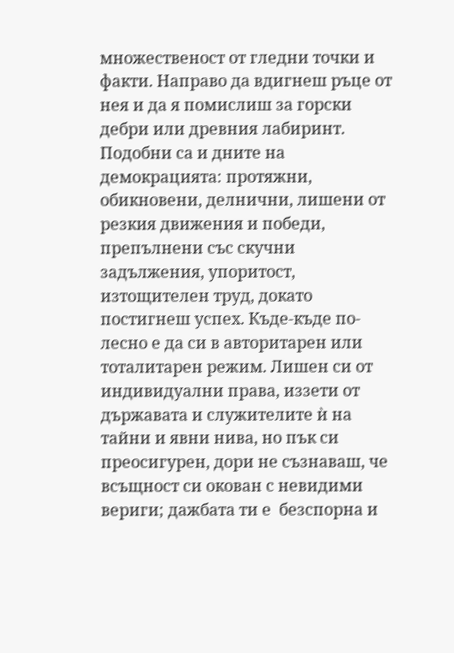множественост от гледни точки и факти. Направо да вдигнеш ръце от нея и да я помислиш за горски дебри или древния лабиринт. Подобни са и дните на демокрацията: протяжни, обикновени, делнични, лишени от резкия движения и победи, препълнени със скучни задължения, упоритост, изтощителен труд, докато постигнеш успех. Къде-къде по-лесно е да си в авторитарен или тоталитарен режим. Лишен си от индивидуални права, иззети от държавата и служителите ѝ на тайни и явни нива, но пък си преосигурен, дори не съзнаваш, че всъщност си окован с невидими вериги; дажбата ти е  безспорна и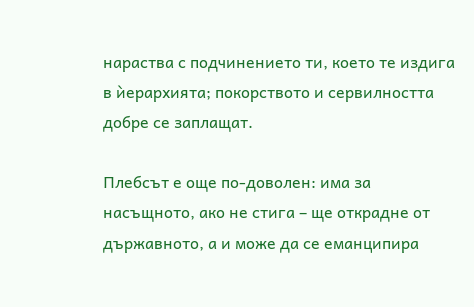нараства с подчинението ти, което те издига в ѝерархията; покорството и сервилността добре се заплащат.

Плебсът е още по-доволен: има за насъщното, ако не стига – ще открадне от държавното, а и може да се еманципира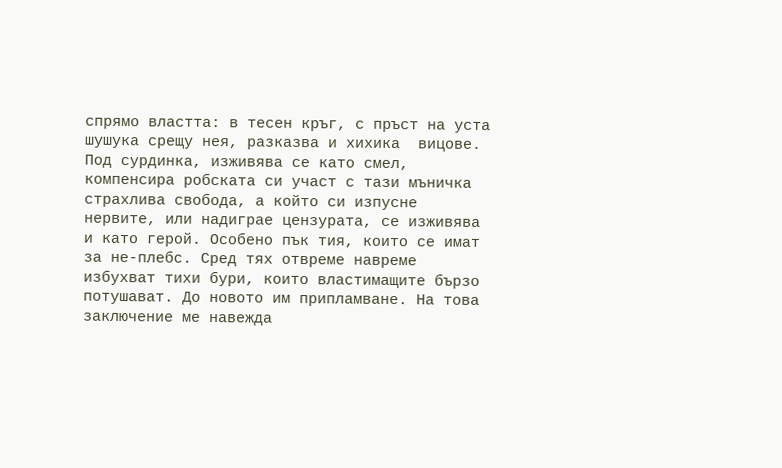спрямо властта: в тесен кръг, с пръст на уста шушука срещу нея, разказва и хихика  вицове. Под сурдинка, изживява се като смел, компенсира робската си участ с тази мъничка страхлива свобода, а който си изпусне нервите, или надиграе цензурата, се изживява и като герой. Особено пък тия, които се имат за не-плебс. Сред тях отвреме навреме избухват тихи бури, които властимащите бързо потушават. До новото им припламване. На това заключение ме навежда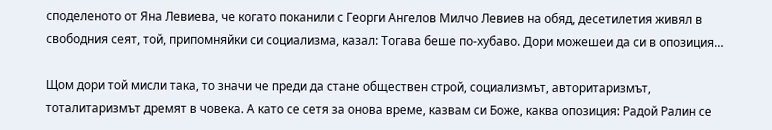споделеното от Яна Левиева, че когато поканили с Георги Ангелов Милчо Левиев на обяд, десетилетия живял в свободния сеят, той, припомняйки си социализма, казал: Тогава беше по-хубаво. Дори можешеи да си в опозиция…

Щом дори той мисли така, то значи че преди да стане обществен строй, социализмът, авторитаризмът, тоталитаризмът дремят в човека. А като се сетя за онова време, казвам си Боже, каква опозиция: Радой Ралин се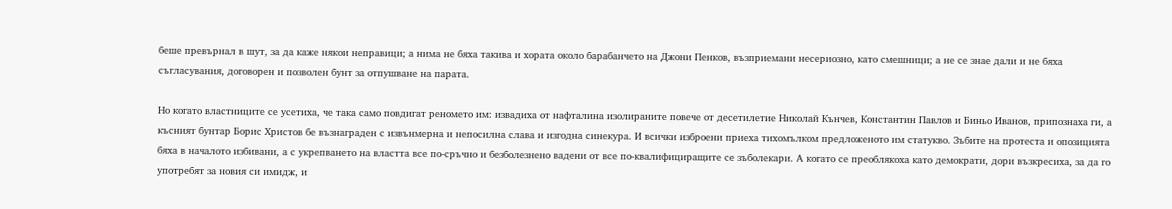беше превърнал в шут, за да каже някои неправици; а нима не бяха такива и хората около барабанчето на Джони Пенков, възприемани несериозно, като смешници; а не се знае дали и не бяха съгласувания, договорен и позволен бунт за отпушване на парата.

Но когато властниците се усетиха, че така само повдигат реномето им: извадиха от нафталина изолираните повече от десетилетие Николай Кънчев, Константин Павлов и Биньо Иванов, припознаха ги, а късният бунтар Борис Христов бе възнаграден с извънмерна и непосилна слава и изгодна синекура. И всички изброени приеха тихомълком предложеното им статукво. Зъбите на протеста и опозицията бяха в началото избивани, а с укрепването на властта все по-сръчно и безболезнено вадени от все по-квалифициращите се зъболекари. А когато се преоблякоха като демократи, дори възкресиха, за да го употребят за новия си имидж, и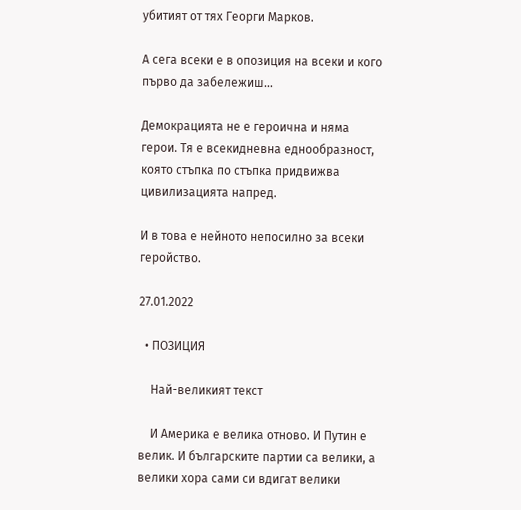убитият от тях Георги Марков.

А сега всеки е в опозиция на всеки и кого първо да забележиш…

Демокрацията не е героична и няма герои. Тя е всекидневна еднообразност, която стъпка по стъпка придвижва цивилизацията напред.

И в това е нейното непосилно за всеки геройство.

27.01.2022

  • ПОЗИЦИЯ

    Най-великият текст

    И Америка е велика отново. И Путин е велик. И българските партии са велики, а велики хора сами си вдигат велики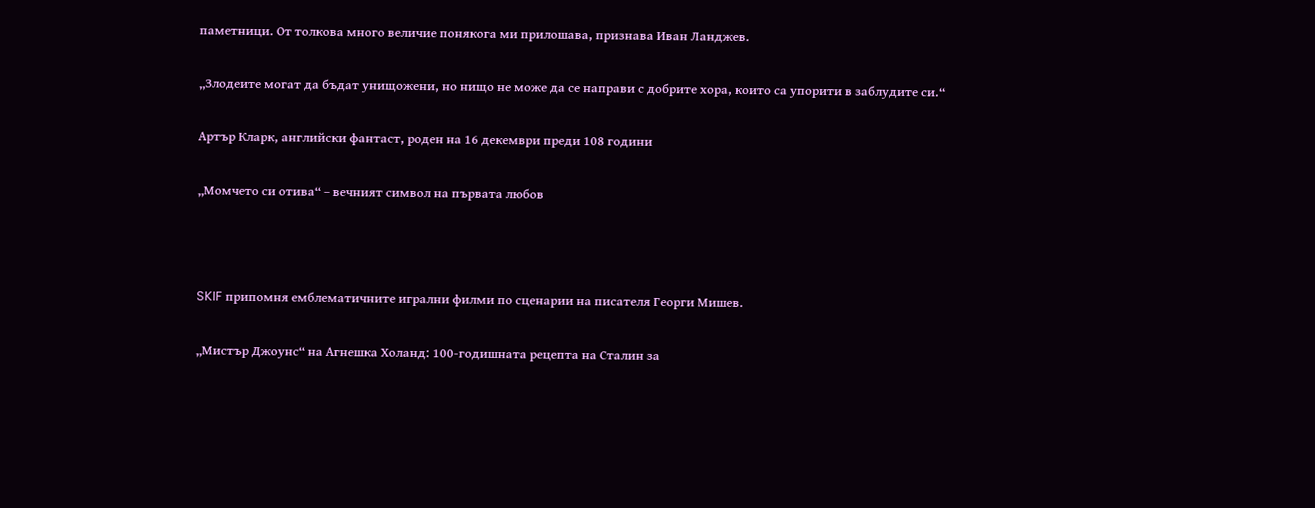паметници. От толкова много величие понякога ми прилошава, признава Иван Ланджев.

„Злодеите могат да бъдат унищожени, но нищо не може да се направи с добрите хора, които са упорити в заблудите си.“

Артър Кларк, английски фантаст, роден на 16 декември преди 108 години

„Момчето си отива“ – вечният символ на първата любов



SKIF припомня емблематичните игрални филми по сценарии на писателя Георги Мишев.

„Мистър Джоунс“ на Агнешка Холанд: 100-годишната рецепта на Сталин за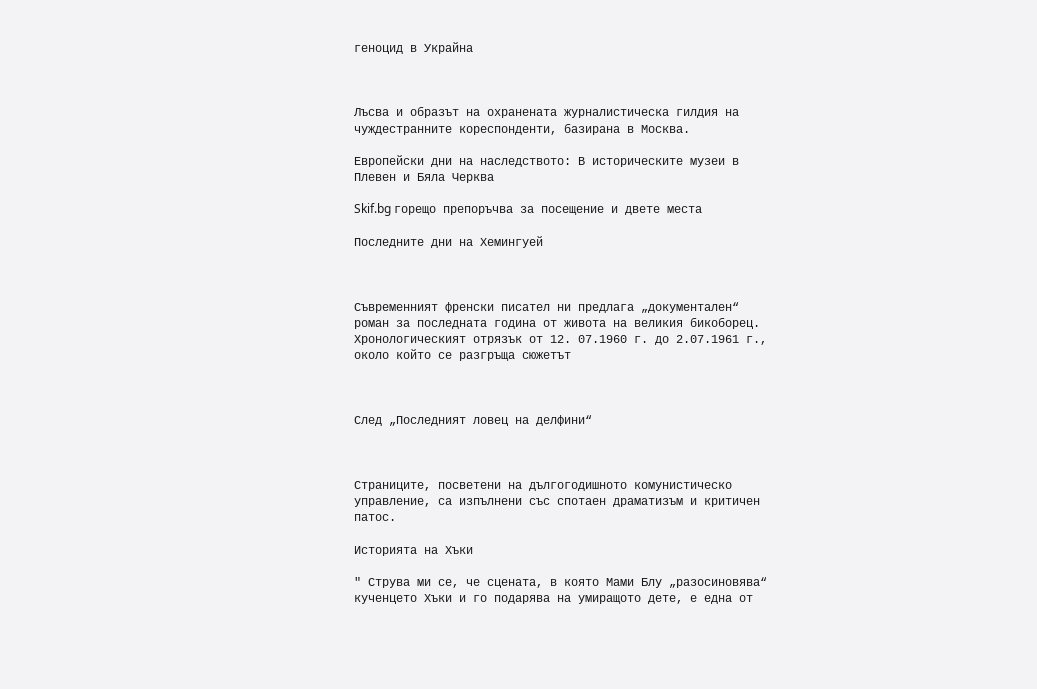геноцид в Украйна



Лъсва и образът на охранената журналистическа гилдия на чуждестранните кореспонденти, базирана в Москва.

Европейски дни на наследството: В историческите музеи в Плевен и Бяла Черква

Skif.bg горещо препоръчва за посещение и двете места

Последните дни на Хемингуей



Съвременният френски писател ни предлага „документален“ роман за последната година от живота на великия бикоборец. Хронологическият отрязък от 12. 07.1960 г. до 2.07.1961 г., около който се разгръща сюжетът



След „Последният ловец на делфини“



Страниците, посветени на дългогодишното комунистическо управление, са изпълнени със спотаен драматизъм и критичен патос.

Историята на Хъки

" Струва ми се, че сцената, в която Мами Блу „разосиновява“ кученцето Хъки и го подарява на умиращото дете, е една от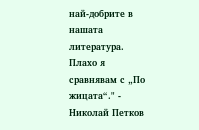най-добрите в нашата литература. Плахо я сравнявам с „По жицата“." - Николай Петков